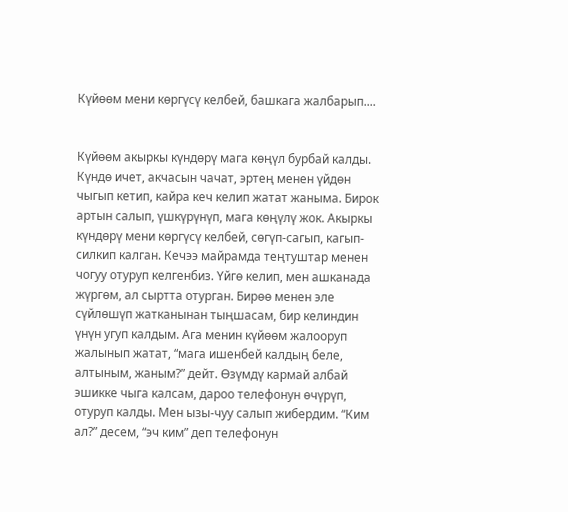Күйөөм мени көргүсү келбей, башкага жалбарып....


Күйөөм акыркы күндөрү мага көңүл бурбай калды. Күндө ичет, акчасын чачат, эртең менен үйдөн чыгып кетип, кайра кеч келип жатат жаныма. Бирок артын салып, үшкүрүнүп, мага көңүлү жок. Акыркы күндөрү мени көргүсү келбей, сөгүп-сагып, кагып-силкип калган. Кечээ майрамда теңтуштар менен чогуу отуруп келгенбиз. Үйгө келип, мен ашканада жүргөм, ал сыртта отурган. Бирөө менен эле сүйлөшүп жатканынан тыңшасам, бир келиндин үнүн угуп калдым. Ага менин күйөөм жалооруп жалынып жатат, “мага ишенбей калдың беле, алтыным, жаным?” дейт. Өзүмдү кармай албай эшикке чыга калсам, дароо телефонун өчүрүп, отуруп калды. Мен ызы-чуу салып жибердим. “Ким ал?” десем, “эч ким” деп телефонун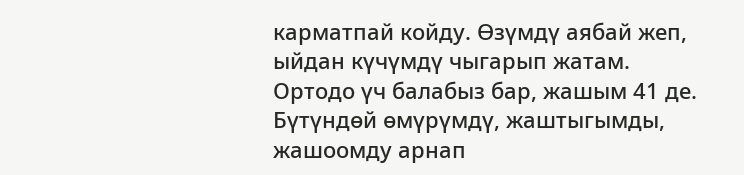карматпай койду. Өзүмдү аябай жеп, ыйдан күчүмдү чыгарып жатам. Ортодо үч балабыз бар, жашым 41 де. Бүтүндөй өмүрүмдү, жаштыгымды, жашоомду арнап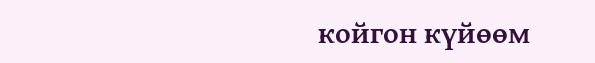койгон күйөөм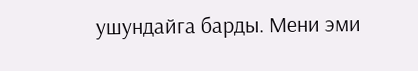ушундайга барды. Мени эми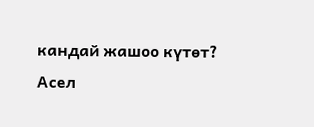кандай жашоо күтөт?
Асел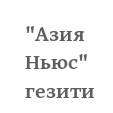"Азия Ньюс" гезити